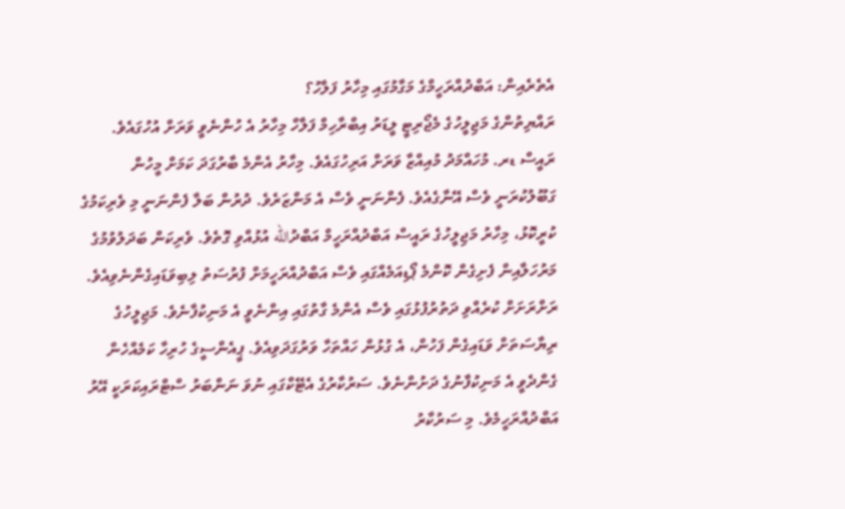އެތެރެއިން: އަބްދުއްރަހީމްގެ މަގާމުގައި މިހާރު ފަލާހު؟
ރައްޔިތުންގެ މަޖިލީހުގެ މެޖޯރިޓީ ލީޑަރު އިބްރާހިމް ފަލާހް މިހާރު އެ ހުންނެވީ ވަރަށް އުހުގައެވެ. ރައީސް ޑރ. މުހައްމަދު މުއިއްޒާ ވަރަށް އަރިހުގައެވެ. މިހާރު އެންމެ ބާރުގަދަ ކަމަށް މީހުން ގަބޫލުކުރަނީ ވެސް އޭނާގެއެވެ. ފެންނަނީ ވެސް އެ މަންޒަރެވެ. ދުރުން ބަލާ ފެންނަނީ މި ވެރިކަމުގެ ކުރީކޮޅު، މިހާރު މަޖިލީހުގެ ރައީސް އަބްދުއްރަހީމް އަބްދުالله އުޅުއްވި ގޮތެވެ. ވެރިކަން ބަދަލުވުމުގެ މަރުހަލާއިން ފެށިގެން ކޮންމެ ޕޯޑިއަމެއްގައި ވެސް އަބްދުއްރަހީމަށް ފުރުސަތު ލިބިވަޑައިގެންނެވިއެވެ. ރަށްރަށަށް ކުރެއްވި ދަތުރުފުޅުގައި ވެސް އެންމެ ގާތުގައި އިންނެވީ އެ މަނިކުފާނެވެ. މަޖިލީހުގެ ރިޔާސަތަށް ވަޑައިގެން ފަހުން، އެ ގުޅުން ހައްތަހާ ވަރުގަދަވިއެވެ. ޕީއެންސީގެ ހުރިހާ ކަމެއްހެން ގެންދެވީ އެ މަނިކުފާނުގެ ދަށުންނެވެ. ސަރުކާރުގެ އެޓޭކްގައި ނުވަ ނަންބަރު ސްޓްރައިކަރަކީ އޭރު އަބްދުއްރަހީމެވެ. މި ސަރުކާރު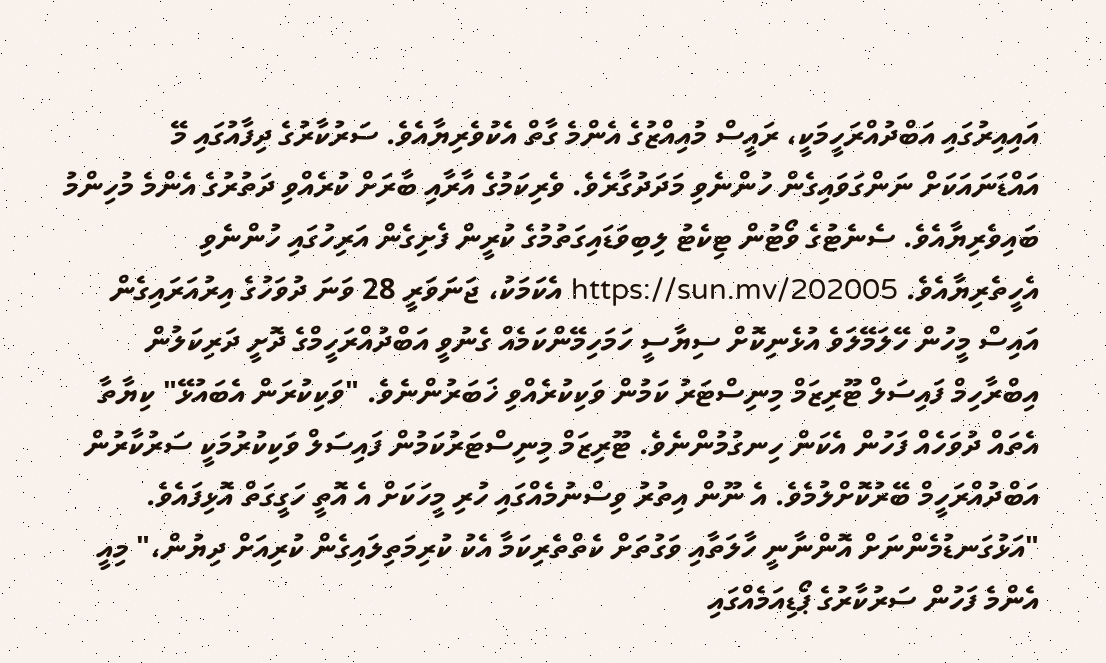އައިއިރުގައި އަބްދުއްރަހީމަކީ، ރައީސް މުއިއްޒުގެ އެންމެ ގާތް އެކުވެރިޔާއެވެ. ސަރުކާރުގެ ދިފާއުގައި މޭ އައްޑަނައަކަށް ނަންގަވައިގެން ހުންނެވި މަދަދުގާރެވެ. ވެރިކަމުގެ އާރާއި ބާރަށް ކުރެއްވި ދަތުރުގެ އެންމެ މުހިންމު ބައިވެރިޔާއެވެ. ސެނެޓުގެ ވޯޓުން ޓިކެޓު ލިބިވަޑައިގަތުމުގެ ކުރީން ފެށިގެން އަރިހުގައި ހުންނެވި އެހީތެރިޔާއެވެ. https://sun.mv/202005 އެކަމަކު، ޖަނަވަރީ 28 ވަނަ ދުވަހުގެ އިރުއަރައިގެން އައިސް މީހުން ހޭލަމޭލަވެ އުޅެނިކޮށް ސިޔާސީ ހަމަހިމޭންކަމެއް ގެނުވީ އަބްދުއްރަހީމްގެ ދޮށީ ދަރިކަލުން އިބްރާހިމް ފައިސަލް ޓޫރިޒަމް މިނިސްޓަރު ކަމުން ވަކިކުރެއްވި ޚަބަރުންނެވެ. "ވަކިކުރަން އެބައުޅޭ" ކިޔާތާ އެތައް ދުވަހެއް ފަހުން އެކަން ހިނގުމުންނެވެ. ޓޫރިޒަމް މިނިސްޓަރުކަމުން ފައިސަލް ވަކިކުރުމަކީ ސަރުކާރުން އަބްދުއްރަހީމް ބޭރުކޮށްލުމެވެ. އެ ނޫން އިތުރު ވިސްނުމެއްގައި ހުރި މީހަކަށް އެ އޮތީ ހަގީގަތް އޮޅިފައެވެ. "އަޅުގަނޑުމެންނަށް އޮންނާނީ ހާލަތާއި ވަގުތަށް ކެތްތެރިކަމާ އެކު ކުރިމަތިލައިގެން ކުރިއަށް ދިޔުން،" މިއީ އެންމެ ފަހުން ސަރުކާރުގެ ޕޯޑިއަމެއްގައި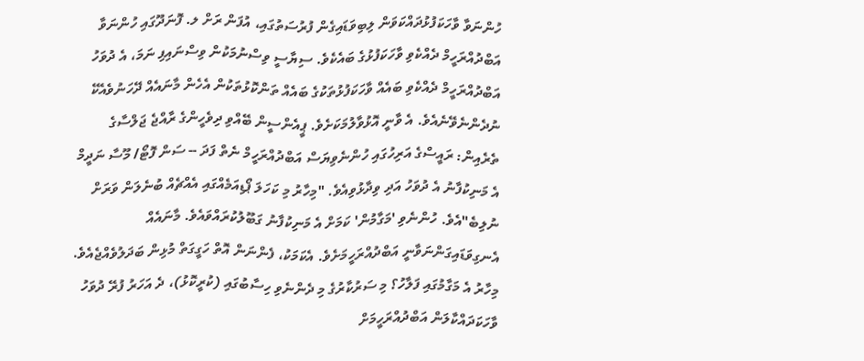ހުންނަވާ ވާހަކަފުޅުދައްކަވަން ލިބިވަޑައިގެން ފުރުސަތުގައި، އުފަން ރަށް ލ. ފޮނަދޫގައި ހުންނަވާ އަބްދުއްރަހީމް ދެއްކެވި ވާހަކަފުޅުގެ ބައެކެވެ. ސިޔާސީ ވިސްނުމަކުން ވިސްނައިފި ނަމަ، އެ ދުވަހު އަބްދުއްރަހީމް ދެއްކެވި ބައެއް ވާހަކަފުޅުތަކުގެ ބައެއް ތަންކޮޅުތަކުން އެހެން މާނައެއް ދޭހަނުވެއެކޭ ނުދެންނެވޭނެއެވެ. އެ ވާނީ އޮޅުވާލުމަކަށެވެ. ޕީއެންސީން ބޭއްވި ދިވެހީންގެ ރާއްޖެ ޖަލްސާގެ ތެރެއިން: ރައީސްގެ އަރިހުގައި ހުންނެވިޔަސް އަބްދުއްރަހީމް ނެތް ފަދަ -- ސަން ފޮޓޯ/ މޫސާ ނަދީމް އެ މަނިކުފާނު އެ ދުވަހު އަދި ވިދާޅުވިއެވެ. "މިހާރު މި ކަހަލަ ޕޯޑިއަމެއްގައި އެއްޗެއް ބުނެލަން ވަރަށް ނުލިބެ"އެވެ. ހުންނެވި 'މަގާމުން' ކަމަށް އެ މަނިކުފާނު ގަބޫލުކުރައްވައެވެ. މާނައެއް އެނގިވަޑައިގަންނަވާނީ އަބްދުއްރަހީމަށެވެ. އެކަމަކު، ފެންނަން އޮތް ހަގީގަތް މުޅިން ބަދަލުވެއްޖެއެވެ. މިހާރު އެ މަގާމުގައި ފަލާހު؟ މި ސަރުކާރުގެ މި ދެންނެވި ހިސާބުގައި (ކުރީކޮޅު)، ދެ އަހަރު ފުރޭ ދުވަހު ވާހަކަދައްކާލަން އަބްދުއްރަހީމަށް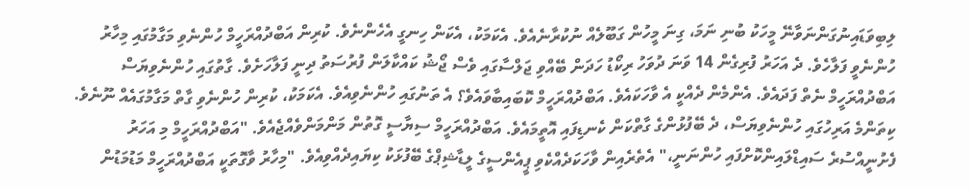ލިބިވަޑައިނުގަންނަވާނޭ މީހަކު ބުނި ނަމަ، ގިނަ މީހުން ގަބޫލެއް ނުކުރާނެއެވެ. އެކަމަކު، އެކަން ހިނގީ އެހެންނެވެ. ކުރިން އަބްދުއްރަހީމް ހުންނެވި މަގާމުގައި މިހާރު ހުންނެވީ ފަލާހެވެ. ދެ އަހަރު ފުރިގެން 14 ވަނަ ދުވަހު ރިކޯޑު ހަދަން ބޭއްވި ޖަލްސާގައި ވެސް ޖޯޝު ކައްކާލަން ފުރުސަތު ދިނީ ފަލާހަށެވެ. ގާތުގައި ހުންނެވިޔަސް އަބްދުއްރަހީމް ނެތް ފަދައެވެ. އެންމެން ދެއްކީ އެ ވާހަކައެވެ. އަބްދުއްރަހީމް ކޮބައިބާވައެވެ؟ އެ ތަނުގައި ހުންނެވިއެވެ. އެކަމަކު، ކުރިން ހުންނެވި ގާތް މަގާމުގައެއް ނޫނެވެ. ކިތަންމެ އަރިހުގައި ހުންނެވިޔަސް، ދެ ބޭފުޅުންގެ ގާތްކަން ކެނޑިފައި އޮތީމައެވެ. އަބްދުއްރަހީމް ސިޔާސީ ގޮތުން މަންމަންވެއްޖެއެވެ. "އަބްދުއްރަހީމް މި އަހަރު ފެށުނީއްސުރެ ސައިޑްލައިންކޮށްފައި ހުންނަނީ،" އެތެރެއިން ވާހަކަދެއްކެވި ޕީއެންސީގެ ލީޑާޝިޕްގެ ބޭފުޅަކު ކިޔައިދެއްވިއެވެ. "މިހާރު ވާގޮތަކީ އަބްދުއްރަހީމް މަޑުމަޑުން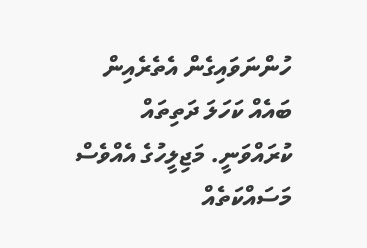ހުންނަވައިގެން އެތެރެއިން ބައެއް ކަހަލަ ދަތިތައް ކުރައްވަނީ. މަޖިލީހުގެ އެއްވެސް މަސައްކަތެއް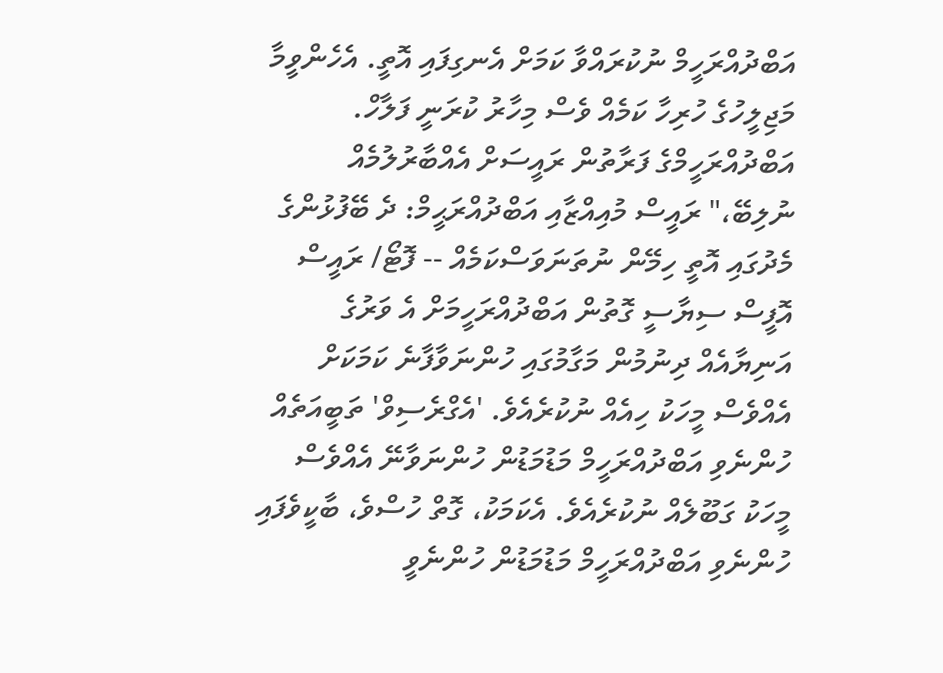އަބްދުއްރަހީމް ނުކުރައްވާ ކަމަށް އެނގިފައި އޮތީ. އެހެންވީމާ މަޖިލީހުގެ ހުރިހާ ކަމެއް ވެސް މިހާރު ކުރަނީ ފަލާހް. އަބްދުއްރަހީމްގެ ފަރާތުން ރައީސަށް އެއްބާރުލުމެއް ނުލިބޭ،" ރައީސް މުއިއްޒާއި އަބްދުއްރަޙީމް: ދެ ބޭފުޅުންގެ މެދުގައި އޮތީ ހިމޭން ނުތަނަވަސްކަމެއް -- ފޮޓޯ/ ރައީސް އޮފީސް ސިޔާސީ ގޮތުން އަބްދުއްރަހީމަށް އެ ވަރުގެ އަނިޔާއެއް ދިނުމުން މަގާމުގައި ހުންނަވާފާނެ ކަމަކަށް އެއްވެސް މީހަކު ހިއެއް ނުކުރެއެވެ. 'އެގްރެސިވް' ތަބީއަތެއް ހުންނެވި އަބްދުއްރަހީމް މަޑުމަޑުން ހުންނަވާނޭ އެއްވެސް މީހަކު ގަބޫލެއް ނުކުރެއެވެ. އެކަމަކު، ގޮތް ހުސްވެ، ބާކީވެފައި ހުންނެވި އަބްދުއްރަހީމް މަޑުމަޑުން ހުންނެވީ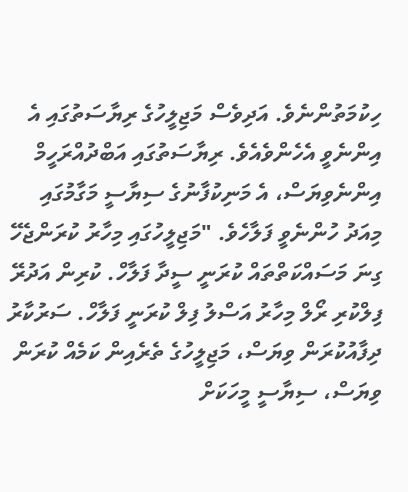ހިކުމަތުންނެވެ. އަދިވެސް މަޖިލީހުގެ ރިޔާސަތުގައި އެ އިންނެވީ އެހެންވެއެވެ. ރިޔާސަތުގައި އަބްދުއްރަހީމް އިންނެވިޔަސް، އެ މަނިކުފާނުގެ ސިޔާސީ މަގާމުގައި މިއަދު ހުންނެވީ ފަލާހެވެ. "މަޖިލީހުގައި މިހާރު ކުރަންޖެހޭ ގިނަ މަސައްކަތްތައް ކުރަނީ ސީދާ ފަލާހް. ކުރިން އަދުރޭ ފިލްކުރި ރޯލް މިހާރު އަސްލު ފިލް ކުރަނީ ފަލާހް. ސަރުކާރު ދިފާއުކުރަން ވިޔަސް، މަޖިލީހުގެ ތެރެއިން ކަމެއް ކުރަން ވިޔަސް، ސިޔާސީ މީހަކަށް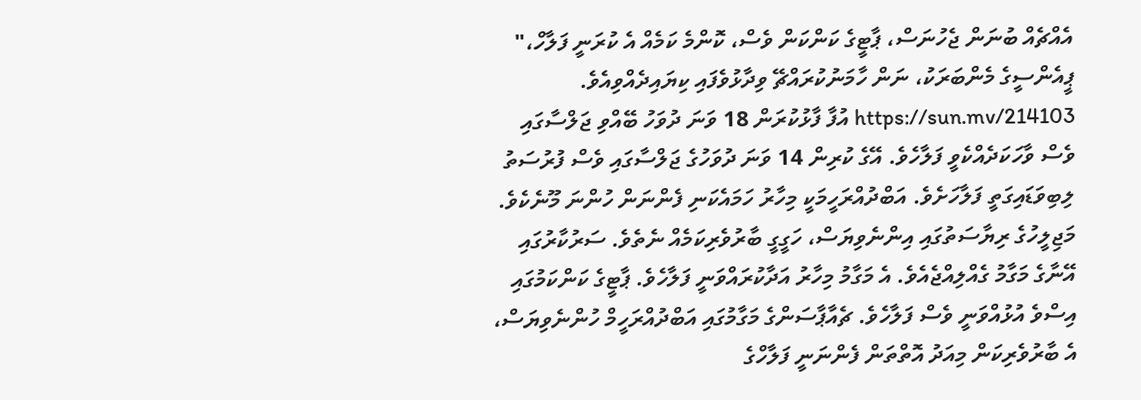އެއްޗެއް ބުނަން ޖެހުނަސް، ޕާޓީގެ ކަންކަން ވެސް، ކޮންމެ ކަމެއް އެ ކުރަނީ ފަލާހް،" ޕީއެންސީގެ މެންބަރަކު، ނަން ހާމަނުކުރައްޗޭ ވިދާޅުވެފައި ކިޔައިދެއްވިއެވެ. https://sun.mv/214103 އުފާ ފާޅުކުރަން 18 ވަނަ ދުވަހު ބޭއްވި ޖަލްސާގައި ވެސް ވާހަކަދެއްކެވީ ފަލާހެވެ. އޭގެ ކުރިން 14 ވަނަ ދުވަހުގެ ޖަލްސާގައި ވެސް ފުރުސަތު ލިބިވަޑައިގަތީ ފަލާހަށެވެ. އަބްދުއްރަހީމަކީ މިހާރު ހަމައެކަނި ފެންނަން ހުންނަ މޫނެކެވެ. މަޖިލީހުގެ ރިޔާސަތުގައި އިންނެވިޔަސް، ހަގީގީ ބާރުވެރިކަމެއް ނެތެވެ. ސަރުކާރުގައި އޭނާގެ މަގާމު ގެއްލިއްޖެއެވެ. އެ މަގާމު މިހާރު އަދާކުރައްވަނީ ފަލާހެވެ. ޕާޓީގެ ކަންކަމުގައި އިސްވެ އުޅުއްވަނީ ވެސް ފަލާހެވެ. ޗެއާޕާސަންގެ މަގާމުގައި އަބްދުއްރަހީމް ހުންނެވިޔަސް، އެ ބާރުވެރިކަން މިއަދު އޮތްތަން ފެންނަނީ ފަލާހްގެ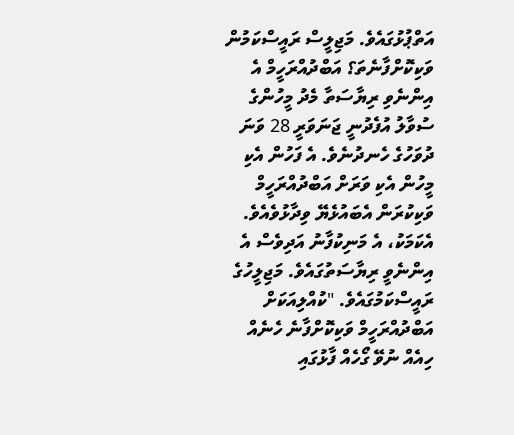އަތްޕުޅުގައެވެ. މަޖިލީސް ރައީސްކަމުން ވަކިކޮށްފާނެތަ؟ އަބްދުއްރަހީމް އެ އިންނެވި ރިޔާސަތާ މެދު މީހުންގެ ސުވާލު އުފެދުނީ ޖަނަވަރީ 28 ވަނަ ދުވަހުގެ ހެނދުނެވެ. އެ ފަހުން އެކި މީހުން އެކި ވަރަށް އަބްދުއްރަހީމް ވަކިކުރަން އެބައުޅެޔޭ ވިދާޅުވެއެވެ. އެކަމަކު، އެ މަނިކުފާނު އަދިވެސް އެ އިންނެވީ ރިޔާސަތުގައެވެ. މަޖިލީހުގެ ރައީސްކަމުގައެވެ. "ކުއްލިއަކަށް އަބްދުއްރަހީމް ވަކިކޮށްފާނެ ހެނެއް ހިއެއް ނުވޭ ގޯހެއް ފާޅުގައި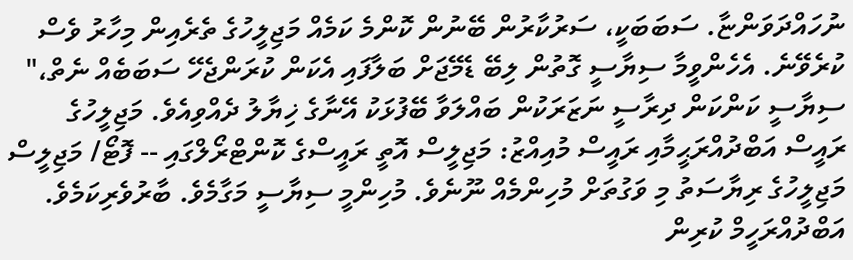ނުހައްދަވަންޏާ. ސަބަބަކީ، ސަރުކާރުން ބޭނުން ކޮންމެ ކަމެއް މަޖިލީހުގެ ތެރެއިން މިހާރު ވެސް ކުރެވޭނެ. އެހެންވީމާ ސިޔާސީ ގޮތުން ލިބޭ ޑެމޭޖަށް ބަލާފައި އެކަން ކުރަންޖެހޭ ސަބަބެއް ނެތް،" ސިޔާސީ ކަންކަން ދިރާސީ ނަޒަރަކުން ބައްލަވާ ބޭފުޅަކު އޭނާގެ ޚިޔާލު ދެއްވިއެވެ. މަޖިލީހުގެ ރައީސް އަބްދުއްރަޙީމާއި ރައީސް މުއިއްޒު: މަޖިލީސް އޮތީ ރައީސްގެ ކޮންޓްރޯލްގައި -- ފޮޓޯ/ މަޖިލީސް މަޖިލީހުގެ ރިޔާސަތު މި ވަގުތަށް މުހިންމެއް ނޫނެވެ. މުހިންމީ ސިޔާސީ މަގާމެވެ. ބާރުވެރިކަމެވެ. އަބްދުއްރަހީމް ކުރިން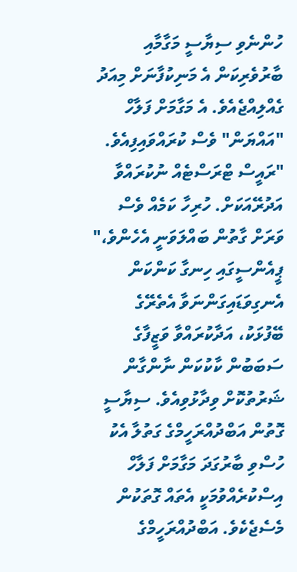ހުންނެވި ސިޔާސީ މަގާމާއި ބާރުވެރިކަން އެ މަނިކުފާނަށް މިއަދު ގެއްލިއްޖެއެވެ. އެ މަގާމަށް ފަލާހް "އައްޔަން" ވެސް ކުރައްވައިފިއެވެ. "ރައީސް ޓްރަސްޓެއް ނުކުރައްވާ އަދުރޭއަކަށް. ހުރިހާ ކަމެއް ވެސް ވަރަށް ގާތުން ބައްލަވަނީ އެހެންވެ،" ޕީއެންސީގައި ހިނގާ ކަންކަން އެނގިވަޑައިގަންނަވާ އެތެރޭގެ ބޭފުޅަކު، އަދާކުރައްވާ ވަޒީފާގެ ސަބަބުން ކާކުކަން ނާންގާން ޝަރުތުކޮށް ވިދާޅުވިއެވެ. ސިޔާސީ ގޮތުން އަބްދުއްރަހީމްގެ ގަތުލާ އެކު ހުސްވި ބާރުގަދަ މަގާމަށް ފަލާހް އިސްކުރެއްވުމަކީ އެތައް ގޮތަކުން މެސެޖެކެވެ. އަބްދުއްރަހީމްގެ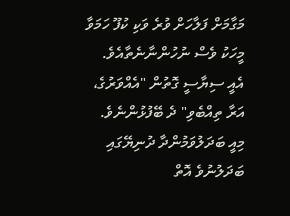މަގާމަށް ފަލާހަށް ވުރެ ވަކި ކުފޫ ހަމަވާ މީހަކު ވެސް ނުހުންނާނެތާއެވެ. އެއީ ސިޔާސީ ގޮތުން "އެއްވަރުގެ، އަރާ ތިއްބެވި" ދެ ބޭފުޅުންނެވެ. މިއީ ބަދަލުވަމުންދާ ދުނިޔޭގައި ބަދަލުނުވެ އޮތް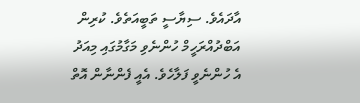އާދައެވެ. ސިޔާސީ ތަބީއަތެވެ. ކުރިން އަބްދުއްރަހީމް ހުންނެވި މަގާމުގައި މިއަދު އެ ހުންނެވީ ފަލާހެވެ. އެއީ ފެންނާން އޮތް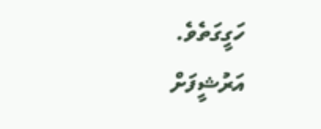ހަގީގަތެވެ.
އަރުޝީފަށް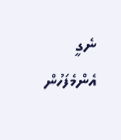ނެގީ
އެންމެފަހުން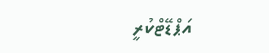އަޕްޑޭޓްކުރީ